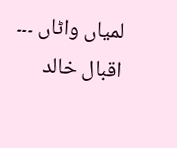لمیاں واٹاں ۔۔۔ اقبال خالد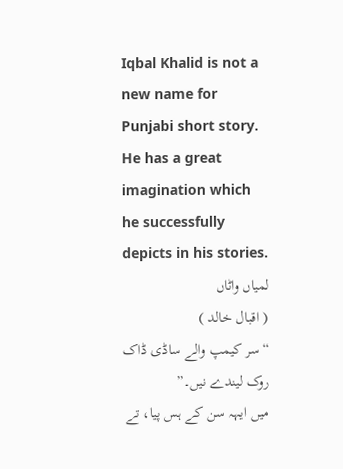Iqbal Khalid is not a new name for Punjabi short story. He has a great imagination which he successfully depicts in his stories.
لمیاں واٹاں
( اقبال خالد )
“سر کیمپ والے ساڈی ڈاک روک لیندے نیں۔”
میں ایہہ سن کے ہس پیا، تے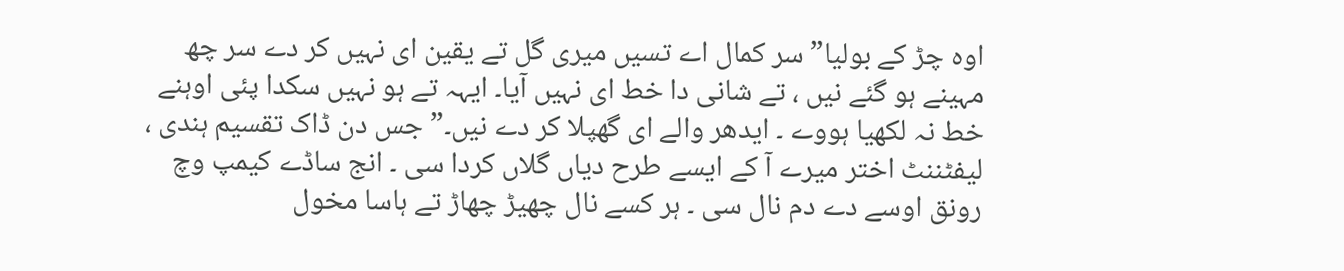اوہ چڑ کے بولیا”سر کمال اے تسیں میری گل تے یقین ای نہیں کر دے سر چھ مہینے ہو گئے نیں ، تے شانی دا خط ای نہیں آیا۔ ایہہ تے ہو نہیں سکدا پئی اوہنے خط نہ لکھیا ہووے ۔ ایدھر والے ای گھپلا کر دے نیں۔”جس دن ڈاک تقسیم ہندی ، لیفٹننٹ اختر میرے آ کے ایسے طرح دیاں گلاں کردا سی ۔ انج ساڈے کیمپ وچ رونق اوسے دے دم نال سی ۔ ہر کسے نال چھیڑ چھاڑ تے ہاسا مخول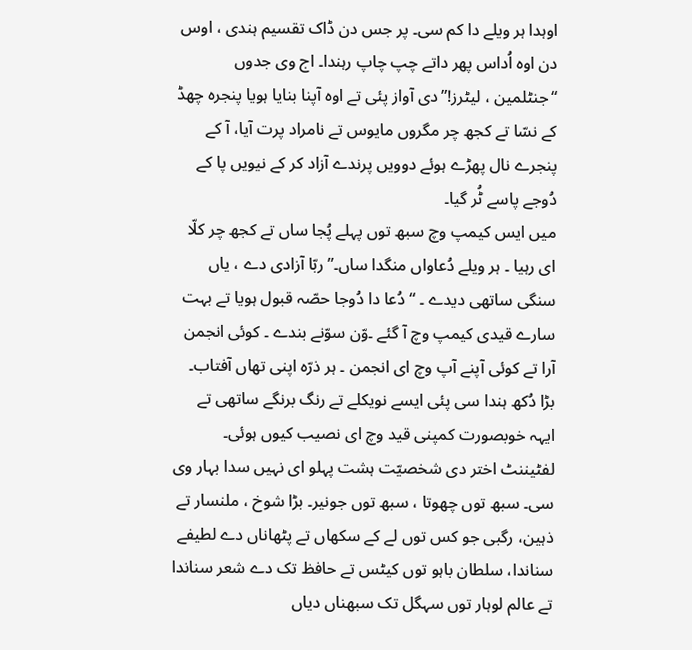اوہدا ہر ویلے دا کم سی۔ پر جس دن ڈاک تقسیم ہندی ، اوس دن اوہ اُداس پھر داتے چپ چاپ رہندا۔ اج وی جدوں “جنٹلمین ، لیٹرز!”دی آواز پئی تے اوہ آپنا بنایا ہویا پنجرہ چھڈ کے نسّا تے کجھ چر مگروں مایوس تے نامراد پرت آیا، آ کے پنجرے نال پھڑے ہوئے دوویں پرندے آزاد کر کے نیویں پا کے دُوجے پاسے ٹُر گیا۔
میں ایس کیمپ وچ سبھ توں پہلے پُجا ساں تے کجھ چر کلّا ای رہیا ۔ ہر ویلے دُعاواں منگدا ساں۔”ربّا آزادی دے ، یاں سنگی ساتھی دیدے ۔ “دُعا دا دُوجا حصّہ قبول ہویا تے بہت سارے قیدی کیمپ وچ آ گئے ۔وّن سوّنے بندے ۔ کوئی انجمن آرا تے کوئی آپنے آپ وچ ای انجمن ۔ ہر ذرّہ اپنی تھاں آفتاب۔ بڑا دُکھ ہندا سی پئی ایسے نویکلے تے رنگ برنگے ساتھی تے ایہہ خوبصورت کمپنی قید وچ ای نصیب کیوں ہوئی۔
لفٹیننٹ اختر دی شخصیّت ہشت پہلو ای نہیں سدا بہار وی سی۔ سبھ توں چھوتا ، سبھ توں جونیر۔ بڑا شوخ ، ملنسار تے ذہین، رگبی جو کس توں لے کے سکھاں تے پٹھاناں دے لطیفے سناندا، سلطان باہو توں کیٹس تے حافظ تک دے شعر سناندا تے عالم لوہار توں سہگل تک سبھناں دیاں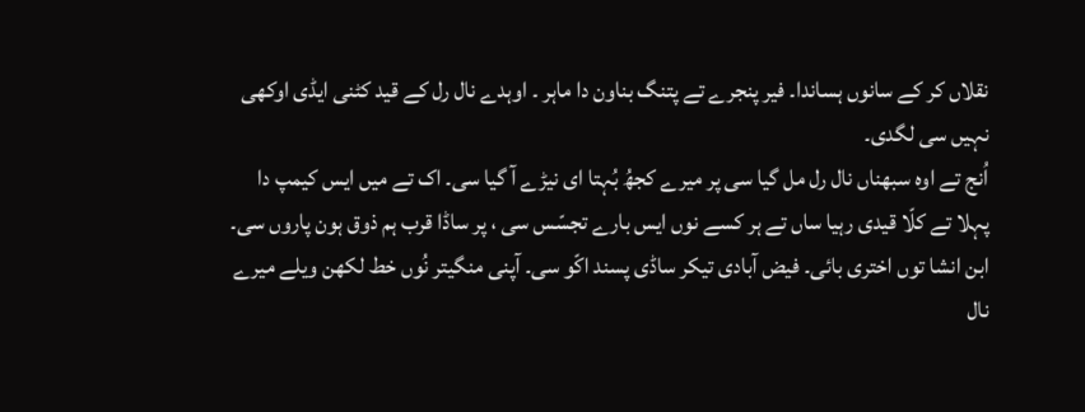نقلاں کر کے سانوں ہساندا۔ فیر پنجرے تے پتنگ بناون دا ماہر ۔ اوہدے نال رل کے قید کٹنی ایڈی اوکھی نہیں سی لگدی۔
اُنج تے اوہ سبھناں نال رل مل گیا سی پر میرے کجھُ بُہتا ای نیڑے آ گیا سی۔ اک تے میں ایس کیمپ دا پہلا تے کلّا قیدی رہیا ساں تے ہر کسے نوں ایس بارے تجسّس سی ، پر ساڈا قرب ہم ذوق ہون پاروں سی۔ ابن انشا توں اختری بائی۔ فیض آبادی تیکر ساڈی پسند اکّو سی۔ آپنی منگیتر نُوں خط لکھن ویلے میرے نال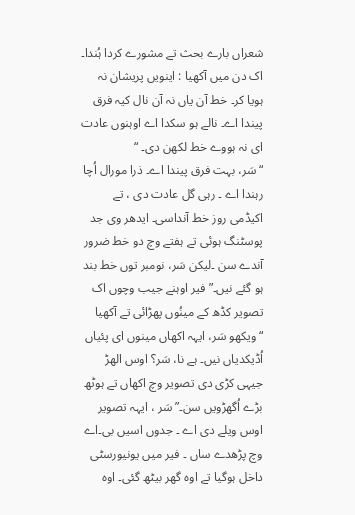شعراں بارے بحث تے مشورے کردا ہُندا۔ اک دن میں آکھیا : اینویں پریشان نہ ہویا کر۔ خط آن یاں نہ آن نال کیہ فرق پیندا اے۔ نالے ہو سکدا اے اوہنوں عادت ای نہ ہووے خط لکھن دی۔ “
“سَر، بہت فرق پیندا اے۔ ذرا مورال اُچا رہندا اے ۔ رہی گل عادت دی ، تے اکیڈمی روز خط آنداسی۔ ایدھر وی جد پوسٹنگ ہوئی تے ہفتے وچ دو خط ضرور آندے سن ۔لیکن سَر، نومبر توں خط بند ہو گئے نیں۔”فیر اوہنے جیب وچوں اک تصویر کڈھ کے مینُوں پھڑائی تے آکھیا “ویکھو سَر، ایہہ اکھاں مینوں ای پئیاں اُڈیکدیاں نیں۔ ہے نا، سَر؟ اوس الھڑ جیہی کڑی دی تصویر وچ اکھاں تے ہوٹھ بڑے اُگھڑویں سن۔”سَر ، ایہہ تصویر اوس ویلے دی اے ۔ جدوں اسیں بی۔اے وچ پڑھدے ساں ۔ فیر میں یونیورسٹی داخل ہوگیا تے اوہ گھر بیٹھ گئی۔ اوہ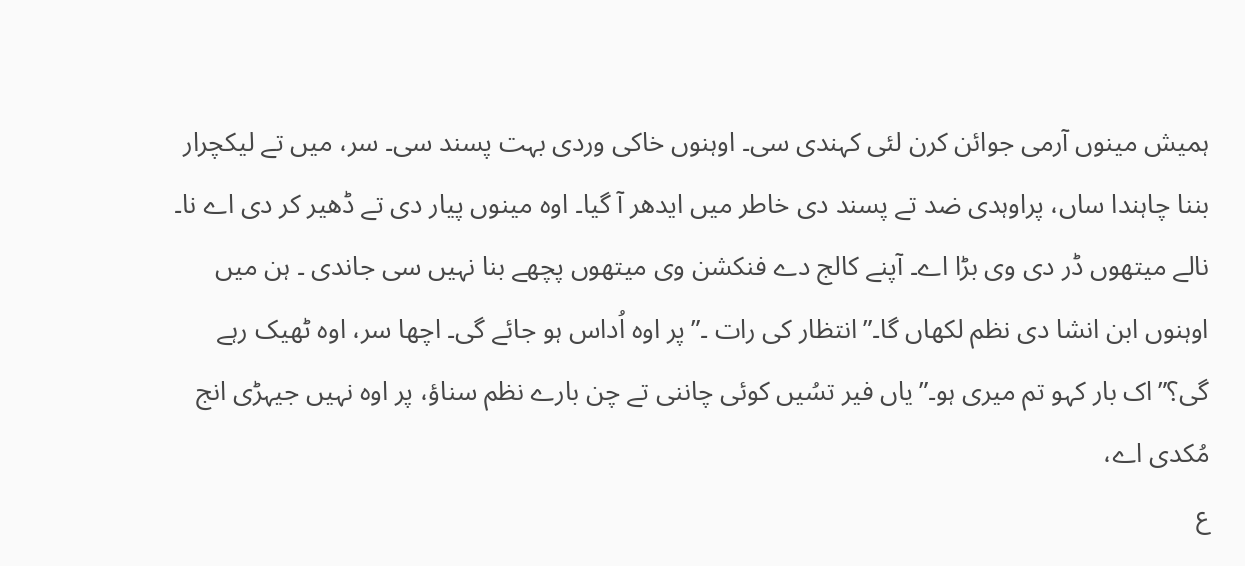ہمیش مینوں آرمی جوائن کرن لئی کہندی سی۔ اوہنوں خاکی وردی بہت پسند سی۔ سر، میں تے لیکچرار بننا چاہندا ساں، پراوہدی ضد تے پسند دی خاطر میں ایدھر آ گیا۔ اوہ مینوں پیار دی تے ڈھیر کر دی اے نا۔ نالے میتھوں ڈر دی وی بڑا اے۔ آپنے کالج دے فنکشن وی میتھوں پچھے بنا نہیں سی جاندی ۔ ہن میں اوہنوں ابن انشا دی نظم لکھاں گا۔”انتظار کی رات ۔”پر اوہ اُداس ہو جائے گی۔ اچھا سر، اوہ ٹھیک رہے گی؟”اک بار کہو تم میری ہو۔”یاں فیر تسُیں کوئی چاننی تے چن بارے نظم سناؤ، پر اوہ نہیں جیہڑی انج مُکدی اے،
ع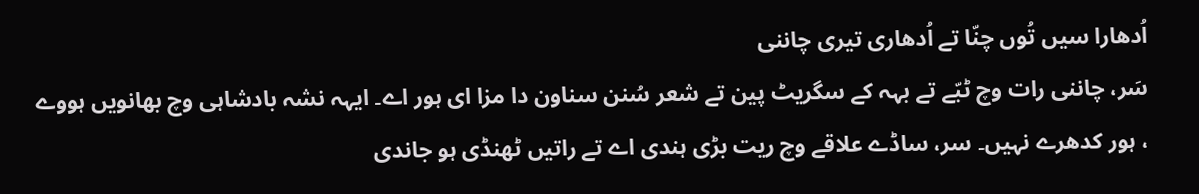اُدھارا سیں تُوں چنّا تے اُدھاری تیری چاننی
سَر، چاننی رات وچ ٹبّے تے بہہ کے سگریٹ پین تے شعر سُنن سناون دا مزا ای ہور اے۔ ایہہ نشہ بادشاہی وچ بھانویں ہووے ، ہور کدھرے نہیں۔ سر، ساڈے علاقے وچ ریت بڑی ہندی اے تے راتیں ٹھنڈی ہو جاندی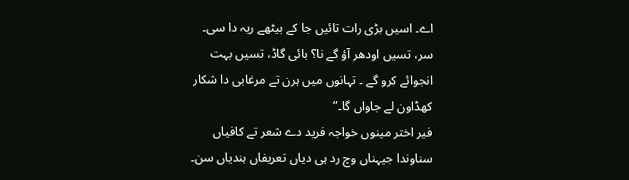اے۔ اسیں بڑی رات تائیں جا کے بیٹھے ریہ دا سی۔ سر، تسیں اودھر آؤ گے نا؟ بائی گاڈ، تسیں بہت انجوائے کرو گے ۔ تہانوں میں ہرن تے مرغابی دا شکار کھڈاون لے جاواں گا۔”
فیر اختر مینوں خواجہ فرید دے شعر تے کافیاں سناوندا جیہناں وچ رد ہی دیاں تعریفاں ہندیاں سن۔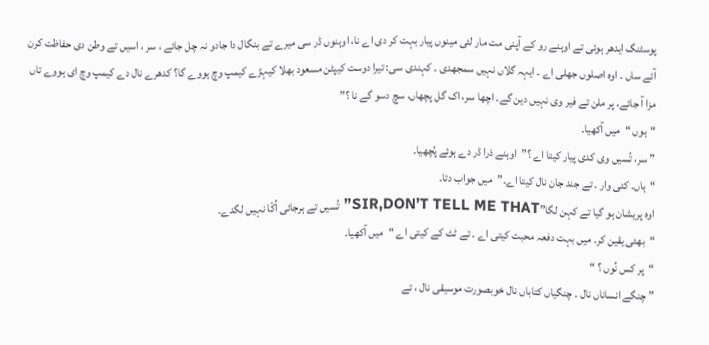پوسٹنگ ایدھر ہوئی تے اوہنے رو کے آپنی مت مار لئی مینوں پیار بہت کر دی اے نا، اوہنوں ڈر سی میرے تے بنگال دا جادو نہ چل جائے ، سر ، اسیں تے وطن دی حفاظت کرن آئے ساں ۔ اوہ اصلوں جھلی اے ۔ ایہہ گلاں نہیں سمجھدی ۔ کہندی سی: تیرا دوست کیپٹن مسعود بھلا کیہڑے کیمپ وچ ہووے گا؟ کدھرے نال دے کیمپ وچ ای ہووے تاں مزا آ جائے، پر ملن تے فیر وی نہیں دین گے۔ اچھا سر، اک گل پچھاں، سچ دسو گے نا ؟”
“ہوں “میں آکھیا۔
” سر، تُسیں وی کدی پیار کیتا اے ؟”اوہنے ذرا ڈر دے ہوئے پُچھیا۔
“ہاں۔ کئی وار ۔ تے جند جان نال کیتا اے۔”میں جواب دتا۔
اوہ پریشان ہو گیا تے کہن لگا”SIR,DON’T TELL ME THAT”تُسیں تے ہرجائی اُکّا نہیں لگدے۔
“بھئی یقین کر۔ میں بہت دفعہ محبت کیتی اے ۔ تے ٹٹ کے کیتی اے “میں آکھیا۔
“پر کس نُوں ؟ “
” چنگے انساناں نال ۔ چنگیاں کتاباں نال خوبصورت موسیقی نال ، تے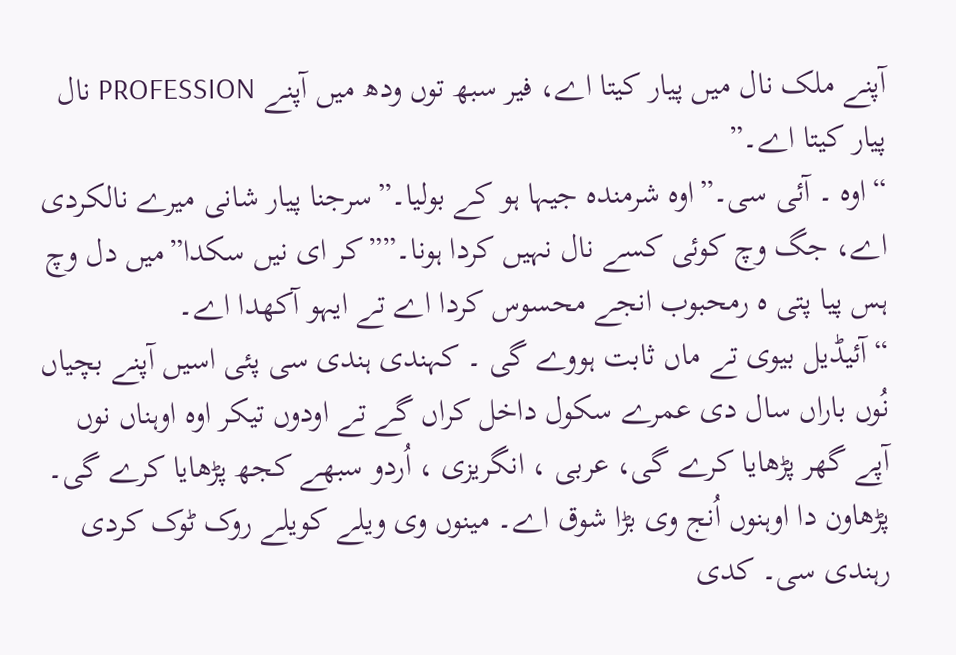آپنے ملک نال میں پیار کیتا اے، فیر سبھ توں ودھ میں آپنے PROFESSION نال پیار کیتا اے۔”
“اوہ ۔ آئی سی۔”اوہ شرمندہ جیہا ہو کے بولیا۔”سرجنا پیار شانی میرے نالکردی اے، جگ وچ کوئی کسے نال نہیں کردا ہونا۔””کر ای نیں سکدا”میں دل وچ ہس پیا پتی ہ رمحبوب انجے محسوس کردا اے تے ایہو آکھدا اے۔
“آئیڈیل بیوی تے ماں ثابت ہووے گی ۔ کہندی ہندی سی پئی اسیں آپنے بچیاں نُوں باراں سال دی عمرے سکول داخل کراں گے تے اودوں تیکر اوہ اوہناں نوں آپے گھر پڑھایا کرے گی، عربی ، انگریزی ، اُردو سبھے کجھ پڑھایا کرے گی۔ پڑھاون دا اوہنوں اُنج وی بڑا شوق اے۔ مینوں وی ویلے کویلے روک ٹوک کردی رہندی سی۔ کدی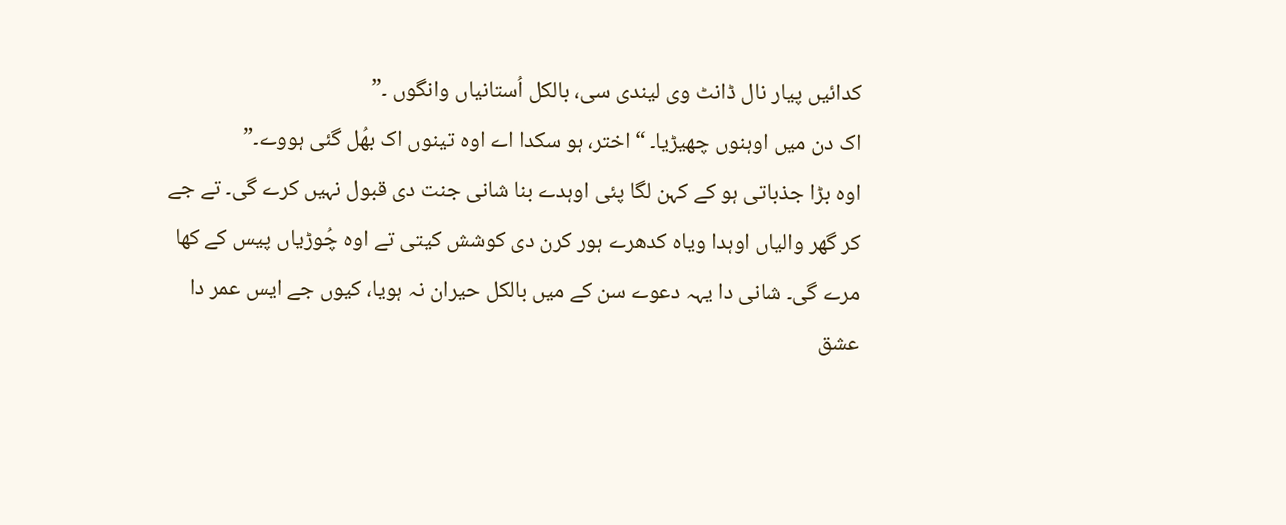کدائیں پیار نال ڈانٹ وی لیندی سی، بالکل اُستانیاں وانگوں ۔”
اک دن میں اوہنوں چھیڑیا۔ “اختر، ہو سکدا اے اوہ تینوں اک بھُل گئی ہووے۔”
اوہ بڑا جذباتی ہو کے کہن لگا پئی اوہدے بنا شانی جنت دی قبول نہیں کرے گی۔ تے جے کر گھر والیاں اوہدا ویاہ کدھرے ہور کرن دی کوشش کیتی تے اوہ چُوڑیاں پیس کے کھا مرے گی۔ شانی دا یہہ دعوے سن کے میں بالکل حیران نہ ہویا، کیوں جے ایس عمر دا عشق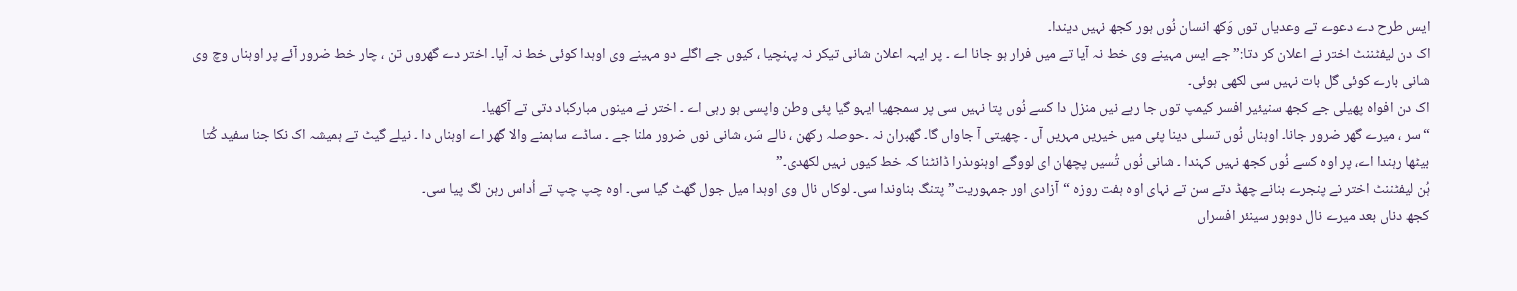ایس طرح دے دعوے تے وعدیاں توں وَکھ انسان نُوں ہور کجھ نہیں دیندا۔
اک دن لیفٹننٹ اختر نے اعلان کر دتا:”جے ایس مہینے وی خط نہ آیا تے میں فرار ہو جانا اے ۔ پر ایہہ اعلان شانی تیکر نہ پہنچیا ، کیوں جے اگلے دو مہینے وی اوہدا کوئی خط نہ آیا۔ اختر دے گھروں تن ، چار خط ضرور آئے پر اوہناں وچ وی شانی بارے کوئی گل بات نہیں سی لکھی ہوئی۔
اک دن افواہ پھیلی جے کجھ سنیئیر افسر کیمپ توں جا رہے نیں منزل دا کسے نُوں پتا نہیں سی پر سمجھیا ایہو گیا پئی وطن واپسی ہو رہی اے ۔ اختر نے مینوں مبارکباد دتی تے آکھیا۔
“سر ، میرے گھر ضرور جانا۔ اوہناں نُوں تسلی دینا پئی میں خیریں مہریں آں ۔ چھیتی آ جاواں گا۔ گھبران نہ ۔حوصلہ رکھن ، نالے سَر، شانی نوں ضرور ملنا جے ۔ ساڈے ساہمنے والا گھر اے اوہناں دا ۔ نیلے گیٹ تے ہمیشہ اک نکا جنا سفید کُتا بیٹھا رہندا اے، پر اوہ کسے نُوں کجھ نہیں کہندا ۔ شانی نُوں تُسیں پچھان ای لووگے اوہنوںذرا ڈانٹنا کہ خط کیوں نہیں لکھدی۔”
ہُن لیفٹننٹ اختر نے پنجرے بنانے چھڈ دتے سن تے نہای اوہ ہفت روزہ “آزادی اور جمہوریت”پتنگ بناوندا سی۔ لوکاں نال وی اوہدا میل جول گھٹ گیا سی۔ اوہ چپ چپ تے اُداس رہن لگ پیا سی۔
کجھ دناں بعد میرے نال دوہور سینئر افسراں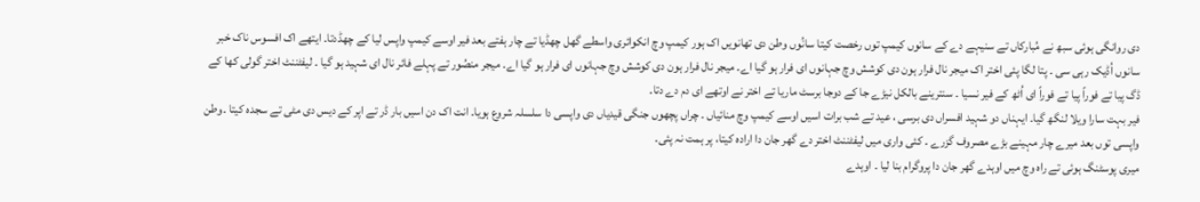دی روانگی ہوئی سبھ نے مُبارکاں تے سنیہے دے کے سانوں کیمپ توں رخصت کیتا سانُوں وطن دی تھانویں اک ہور کیمپ وچ انکوائری واسطے گھل چھڈیا تے چار ہفتے بعد فیر اوسے کیمپ واپس لیا کے چھڈدتا۔ ایتھے اک افسوس ناک خبر سانوں اُڈیک رہی سی ۔ پتا لگا پئی اختر اک میجر نال فرار ہون دی کوشش وچ جہانوں ای فرار ہو گیا اے۔ میجر نال فرار ہون دی کوشش وچ جہانوں ای فرار ہو گیا اے۔ میجر منصُور تے پہلے فائر نال ای شہید ہو گیا ۔ لیفٹننٹ اختر گولی کھا کے ڈگ پیا تے فوراً پیا تے فوراً ای اُٹھ کے فیر نسیا ۔ سنترینے بالکل نیڑے جا کے دوجا برسٹ ماریا تے اختر نے اوتھے ای دم دے دتا۔
فیر بہت سارا ویلا لنگھ گیا۔ ایہناں دو شہید افسراں دی برسی ، عید تے شب برات اسیں اوسے کیمپ وچ منائیاں ۔ چراں پچھوں جنگی قیدیاں دی واپسی دا سلسلہ شروع ہویا۔ انت اک دن اسیں بار ڈر تے اپر کے دیس دی مٹی تے سجدہ کیتا ۔وطن واپسی توں بعد میرے چار مہینے بڑے مصروف گزرے ۔ کئی واری میں لیفٹننٹ اختر دے گھر جان دا ارادہ کیتا، پر ہمت نہ پئی۔
میری پوسٹنگ ہوئی تے راہ وچ میں اوہدے گھر جان دا پروگرام بنا لیا ۔ اوہدے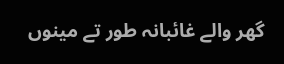گھر والے غائبانہ طور تے مینوں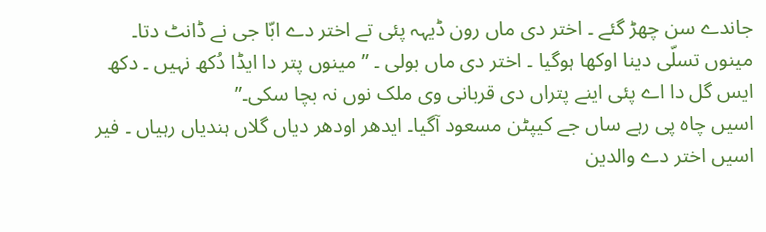جاندے سن چھڑ گئے ۔ اختر دی ماں رون ڈیہہ پئی تے اختر دے ابّا جی نے ڈانٹ دتا۔ مینوں تسلّی دینا اوکھا ہوگیا ۔ اختر دی ماں بولی ۔ ” مینوں پتر دا ایڈا دُکھ نہیں ۔ دکھ ایس گل دا اے پئی اینے پتراں دی قربانی وی ملک نوں نہ بچا سکی۔”
اسیں چاہ پی رہے ساں جے کیپٹن مسعود آگیا۔ ایدھر اودھر دیاں گلاں ہندیاں رہیاں ۔ فیر اسیں اختر دے والدین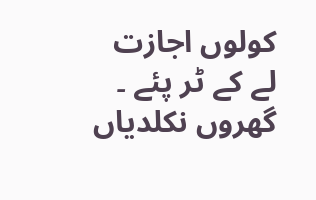کولوں اجازت لے کے ٹر پئے ۔ گھروں نکلدیاں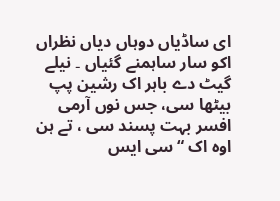ای ساڈیاں دوہاں دیاں نظراں اکو سار ساہمنے گئیاں ۔ نیلے گیٹ دے باہر اک رشین پپ بیٹھا سی، جس نوں آرمی افسر بہت پسند سی ، تے ہن اوہ اک “سی ایس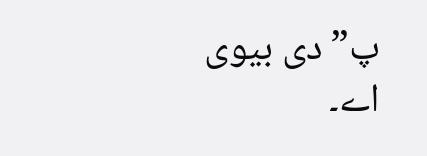پ”دی بیوی اے۔